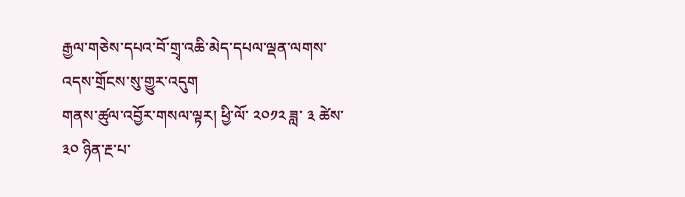རྒྱལ་གཅེས་དཔའ་བོ་གྲྭ་འཆི་མེད་དཔལ་ལྡན་ལགས་འདས་གྲོངས་སུ་གྱུར་འདུག
གནས་ཚུལ་འབྱོར་གསལ་ལྟར། ཕྱི་ལོ་ ༢༠༡༢ ཟླ་ ༣ ཚེས་ ༣༠ ཉིན་རྔ་པ་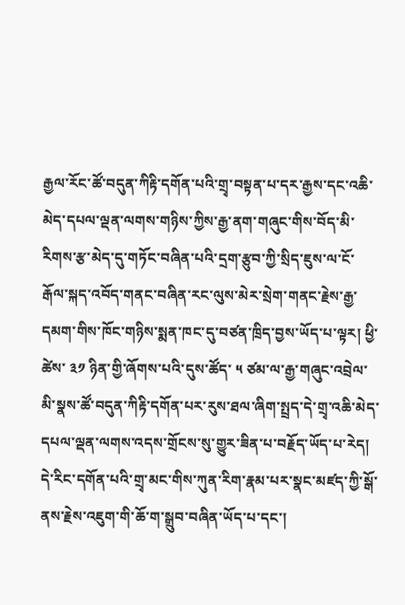རྒྱལ་རོང་ཚོ་བདུན་ཀིརྟི་དགོན་པའི་གྲྭ་བསྟན་པ་དར་རྒྱས་དང་འཆི་མེད་དཔལ་ལྡན་ལགས་གཉིས་ཀྱིས་རྒྱ་ནག་གཞུང་གིས་བོད་མི་རིགས་རྩ་མེད་དུ་གཏོང་བཞིན་པའི་དྲག་རྩུབ་ཀྱི་སྲིད་ཇུས་ལ་ངོ་རྒོལ་སྐད་འབོད་གནང་བཞིན་རང་ལུས་མེར་སྲེག་གནང་རྗེས་རྒྱ་དམག་གིས་ཁོང་གཉིས་སྨན་ཁང་དུ་བཙན་ཁྲིད་བྱས་ཡོད་པ་ལྟར། ཕྱི་ཚེས་ ༣༡ ཉིན་གྱི་ཞོགས་པའི་དུས་ཚོད་ ༥ ཙམ་ལ་རྒྱ་གཞུང་འབྲེལ་མི་སྣས་ཚོ་བདུན་ཀིརྟི་དགོན་པར་རུས་ཐལ་ཞིག་སྤྲད་དེ་གྲྭ་འཆི་མེད་དཔལ་ལྡན་ལགས་འདས་གྲོངས་སུ་གྱུར་ཟིན་པ་བརྗོད་ཡོད་པ་རེད། དེ་རིང་དགོན་པའི་གྲྭ་མང་གིས་ཀུན་རིག་རྣམ་པར་སྣང་མཛད་ཀྱི་སྒོ་ནས་རྗེས་འཇུག་གི་ཆོ་ག་སྒྲུབ་བཞིན་ཡོད་པ་དང་།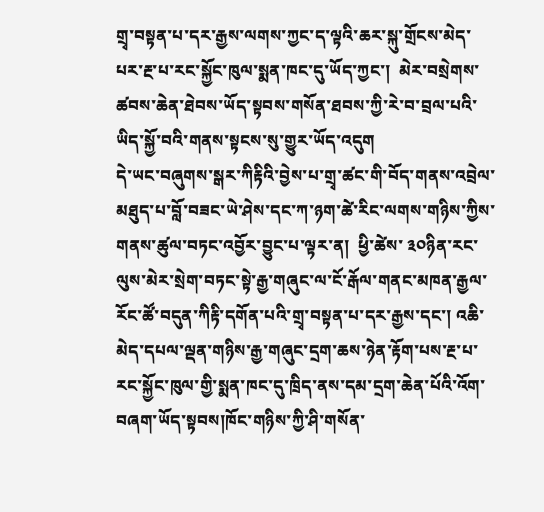གྲྭ་བསྟན་པ་དར་རྒྱས་ལགས་ཀྱང་ད་ལྟའི་ཆར་སྐུ་གྲོངས་མེད་པར་རྔ་པ་རང་སྐྱོང་ཁུལ་སྨན་ཁང་དུ་ཡོད་ཀྱང་།  མེར་བསྲེགས་ཚབས་ཆེན་ཐེབས་ཡོད་སྟབས་གསོན་ཐབས་ཀྱི་རེ་བ་བྲལ་པའི་ཡིད་སྐྱོ་བའི་གནས་སྟངས་སུ་གྱུར་ཡོད་འདུག
དེ་ཡང་བཞུགས་སྒར་ཀིརྟིའི་བྱེས་པ་གྲྭ་ཚང་གི་བོད་གནས་འབྲེལ་མཐུད་པ་བློ་བཟང་ཡེ་ཤེས་དང་ཀ་ཉག་ཚེ་རིང་ལགས་གཉིས་ཀྱིས་གནས་ཚུལ་བཏང་འབྱོར་བྱུང་པ་ལྟར་ན།  ཕྱི་ཚེས་ ༣༠ཉིན་རང་ལུས་མེར་སྲེག་བཏང་སྟེ་རྒྱ་གཞུང་ལ་ངོ་རྒོལ་གནང་མཁན་རྒྱལ་རོང་ཚོ་བདུན་ཀིརྟི་དགོན་པའི་གྲྭ་བསྟན་པ་དར་རྒྱས་དང་། འཆི་མེད་དཔལ་ལྡན་གཉིས་རྒྱ་གཞུང་དྲག་ཆས་ཉེན་རྟོག་པས་རྔ་པ་རང་སྐྱོང་ཁུལ་གྱི་སྨན་ཁང་དུ་ཁྲིད་ནས་དམ་དྲག་ཆེན་པོའི་འོག་བཞག་ཡོད་སྟབས།ཁོང་གཉིས་ཀྱི་ཤི་གསོན་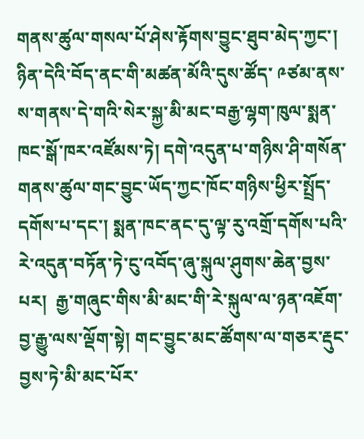གནས་ཚུལ་གསལ་པོ་ཤེས་རྟོགས་བྱུང་ཐུབ་མེད་ཀྱང་། ཉིན་དེའི་བོད་ནང་གི་མཚན་མོའི་དུས་ཚོད་ ༩ཙམ་ནས་ས་གནས་དེ་གའི་སེར་སྐྱ་མི་མང་བརྒྱ་ལྷག་ཁུལ་སྨན་ཁང་སྒོ་ཁར་འཛོམས་ཏེ། དགེ་འདུན་པ་གཉིས་ཤི་གསོན་གནས་ཚུལ་གང་བྱུང་ཡོད་ཀྱང་ཁོང་གཉིས་ཕྱིར་སྤྲོད་དགོས་པ་དང་། སྨན་ཁང་ནང་དུ་ལྟ་རུ་འགྲོ་དགོས་པའི་རེ་འདུན་བཏོན་ཏེ་ངུ་འབོད་ཞུ་སྐུལ་ཤུགས་ཆེན་བྱས་པར།  རྒྱ་གཞུང་གིས་མི་མང་གི་རེ་སྐུལ་ལ་ཉན་འཇོག་བྱ་རྒྱུ་ལས་ལྡོག་སྟེ། གང་བྱུང་མང་ཚོགས་ལ་གཅར་རྡུང་བྱས་ཏེ་མི་མང་པོར་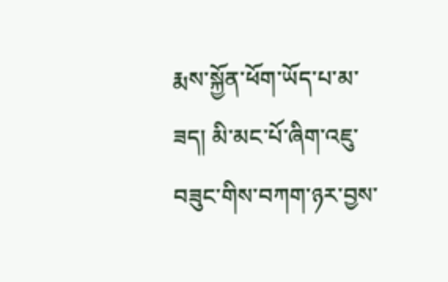རྨས་སྐྱོན་ཕོག་ཡོད་པ་མ་ཟད། མི་མང་པོ་ཞིག་འཇུ་བཟུང་གིས་བཀག་ཉར་བྱས་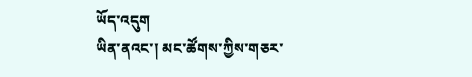ཡོད་འདུག
ཡིན་ནའང་། མང་ཚོགས་ཀྱིས་གཅར་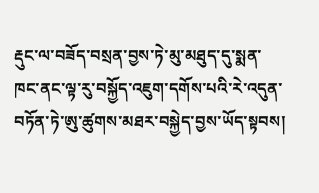རྡུང་ལ་བཟོད་བསྲན་བྱས་ཏེ་མུ་མཐུད་དུ་སྨན་ཁང་ནང་ལྟ་རུ་བསྐྱོད་འཇུག་དགོས་པའི་རེ་འདུན་བཏོན་ཏེ་ཨུ་ཚུགས་མཐར་བསྐྱེད་བྱས་ཡོད་སྟབས།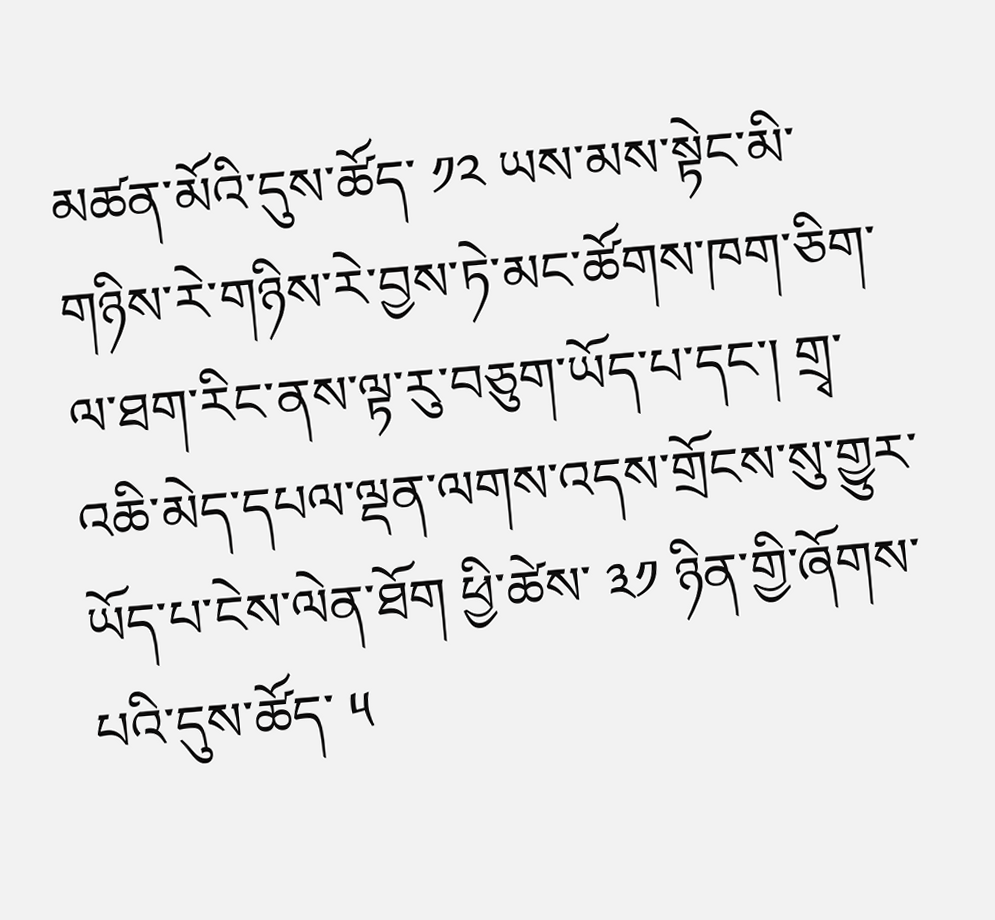མཚན་མོའི་དུས་ཚོད་ ༡༢ ཡས་མས་སྟེང་མི་གཉིས་རེ་གཉིས་རེ་བྱས་ཏེ་མང་ཚོགས་ཁག་ཅིག་ལ་ཐག་རིང་ནས་ལྟ་རུ་བཅུག་ཡོད་པ་དང་། གྲྭ་འཆི་མེད་དཔལ་ལྡན་ལགས་འདས་གྲོངས་སུ་གྱུར་ཡོད་པ་ངེས་ལེན་ཐོག ཕྱི་ཚེས་ ༣༡ ཉིན་གྱི་ཞོགས་པའི་དུས་ཚོད་ ༥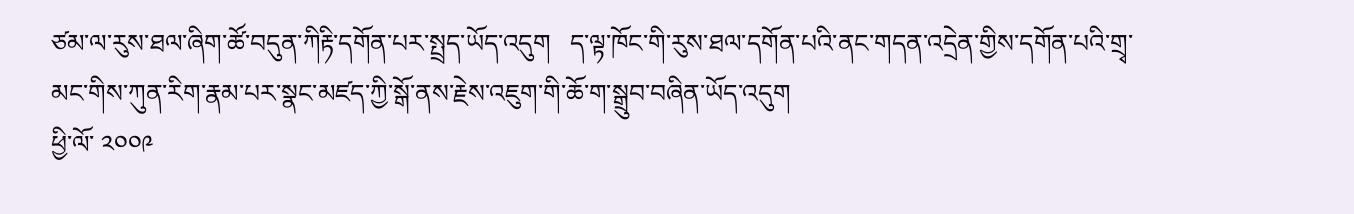ཙམ་ལ་རུས་ཐལ་ཞིག་ཚོ་བདུན་ཀིརྟི་དགོན་པར་སྤྲད་ཡོད་འདུག   ད་ལྟ་ཁོང་གི་རུས་ཐལ་དགོན་པའི་ནང་གདན་འདྲེན་གྱིས་དགོན་པའི་གྲྭ་མང་གིས་ཀུན་རིག་རྣམ་པར་སྣང་མཛད་ཀྱི་སྒོ་ནས་རྗེས་འཇུག་གི་ཆོ་ག་སྒྲུབ་བཞིན་ཡོད་འདུག
ཕྱི་ལོ་ ༢༠༠༩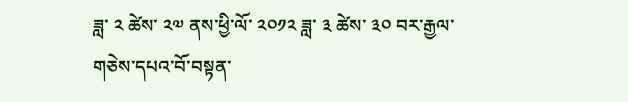ཟླ་ ༢ ཚེས་ ༢༧ ནས་ཕྱི་ལོ་ ༢༠༡༢ ཟླ་ ༣ ཚེས་ ༣༠ བར་རྒྱལ་གཅེས་དཔའ་བོ་བསྟན་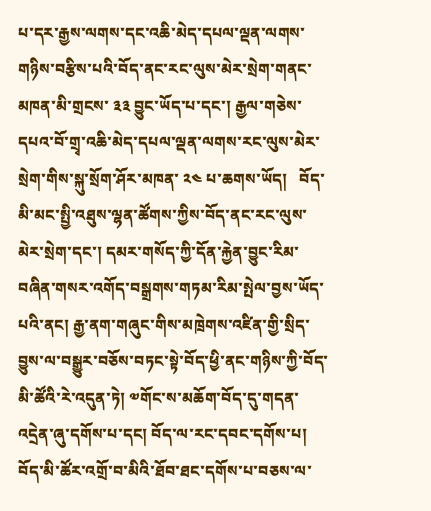པ་དར་རྒྱས་ལགས་དང་འཆི་མེད་དཔལ་ལྡན་ལགས་གཉིས་བརྩིས་པའི་བོད་ནང་རང་ལུས་མེར་སྲེག་གནང་མཁན་མི་གྲངས་ ༣༣ བྱུང་ཡོད་པ་དང་། རྒྱལ་གཅེས་དཔའ་བོ་གྲྭ་འཆི་མེད་དཔལ་ལྡན་ལགས་རང་ལུས་མེར་སྲེག་གིས་སྐུ་སྲོག་ཤོར་མཁན་ ༢༤ པ་ཆགས་ཡོད།   བོད་མི་མང་སྤྱི་འཐུས་ལྷན་ཚོགས་ཀྱིས་བོད་ནང་རང་ལུས་མེར་སྲེག་དང་། དམར་གསོད་ཀྱི་དོན་རྐྱེན་བྱུང་རིམ་བཞིན་གསར་འགོད་བསྒྲགས་གཏམ་རིམ་སྤེལ་བྱས་ཡོད་པའི་ནང། རྒྱ་ནག་གཞུང་གིས་མཁྲེགས་འཛིན་གྱི་སྲིད་བྱུས་ལ་བསྒྱུར་བཅོས་བཏང་སྟེ་བོད་ཕྱི་ནང་གཉིས་ཀྱི་བོད་མི་ཚོའི་རེ་འདུན་ཏེ། ༧གོང་ས་མཆོག་བོད་དུ་གདན་འདྲེན་ཞུ་དགོས་པ་དང། བོད་ལ་རང་དབང་དགོས་པ། བོད་མི་ཚོར་འགྲོ་བ་མིའི་ཐོབ་ཐང་དགོས་པ་བཅས་ལ་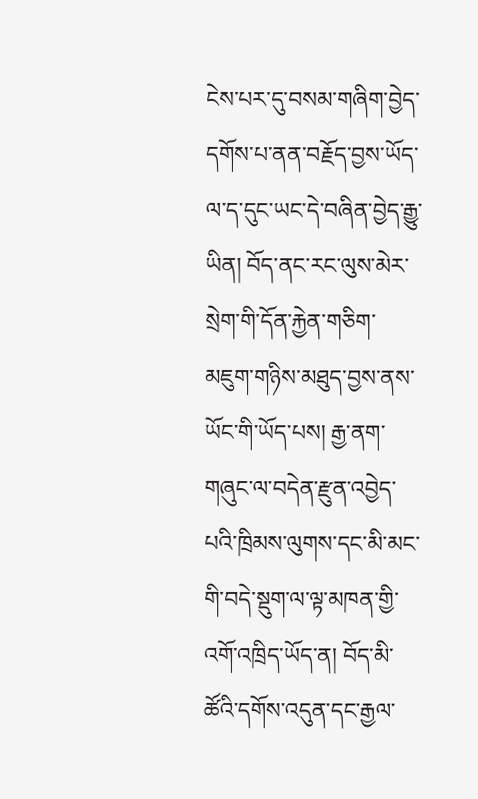ངེས་པར་དུ་བསམ་གཞིག་བྱེད་དགོས་པ་ནན་བརྗོད་བྱས་ཡོད་ལ་ད་དུང་ཡང་དེ་བཞིན་བྱེད་རྒྱུ་ཡིན། བོད་ནང་རང་ལུས་མེར་སྲེག་གི་དོན་རྐྱེན་གཅིག་མཇུག་གཉིས་མཐུད་བྱས་ནས་ཡོང་གི་ཡོད་པས། རྒྱ་ནག་གཞུང་ལ་བདེན་རྫུན་འབྱེད་པའི་ཁྲིམས་ལུགས་དང་མི་མང་གི་བདེ་སྡུག་ལ་ལྟ་མཁན་གྱི་འགོ་འཁྲིད་ཡོད་ན། བོད་མི་ཚོའི་དགོས་འདུན་དང་རྒྱལ་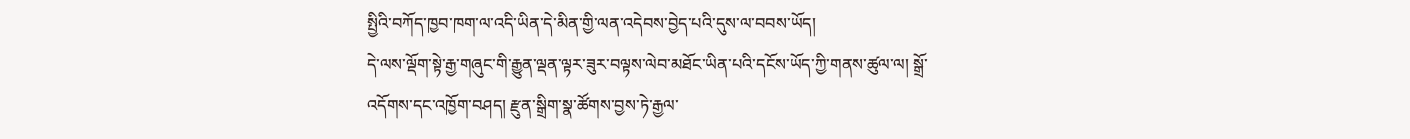སྤྱིའི་བཀོད་ཁྱབ་ཁག་ལ་འདི་ཡིན་དེ་མིན་གྱི་ལན་འདེབས་བྱེད་པའི་དུས་ལ་བབས་ཡོད།
དེ་ལས་ལྡོག་སྟེ་རྒྱ་གཞུང་གི་རྒྱུན་ལྡན་ལྟར་ཟུར་བལྟས་ལེབ་མཐོང་ཡིན་པའི་དངོས་ཡོད་ཀྱི་གནས་ཚུལ་ལ། སྒྲོ་འདོགས་དང་འཁྱོག་བཤད། རྫུན་སྒྲིག་སྣ་ཚོགས་བྱས་ཏེ་རྒྱལ་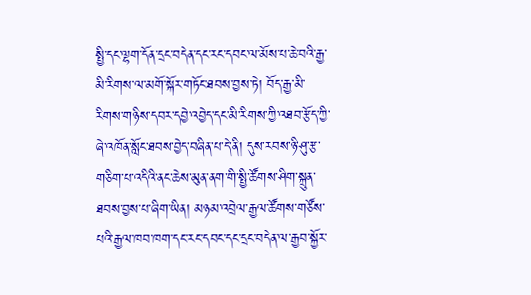སྤྱི་དང་ལྷག་དོན་དྲང་བདེན་དང་རང་དབང་ལ་མོས་པ་ཆེ་བའི་རྒྱ་མི་རིགས་ལ་མགོ་སྐོར་གཏོང་ཐབས་བྱས་ཏེ། བོད་རྒྱ་མི་རིགས་གཉིས་དབར་དབྱེ་འབྱེད་དང་མི་རིགས་ཀྱི་འཐབ་རྩོད་ཀྱི་ཞེ་འཁོན་སློང་ཐབས་བྱེད་བཞིན་པ་དེ་ནི། དུས་རབས་ཉི་ཤུ་རྩ་གཅིག་པ་འདིའི་ནང་ཆེས་མུན་ནག་གི་སྤྱི་ཚོགས་ཤིག་སྐྲུན་ཐབས་བྱས་པ་ཞིག་ཡིན། མཉམ་འབྲེལ་རྒྱལ་ཚོགས་གཙོས་པའི་རྒྱལ་ཁབ་ཁག་དང་རང་དབང་དང་དྲང་བདེན་ལ་རྒྱབ་སྐྱོར་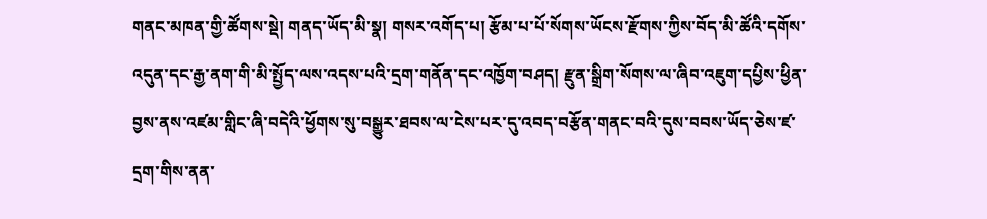གནང་མཁན་གྱི་ཚོགས་སྡེ། གནད་ཡོད་མི་སྣ། གསར་འགོད་པ། རྩོམ་པ་པོ་སོགས་ཡོངས་རྫོགས་ཀྱིས་བོད་མི་ཚོའི་དགོས་འདུན་དང་རྒྱ་ནག་གི་མི་སྤྱོད་ལས་འདས་པའི་དྲག་གནོན་དང་འཁྱོག་བཤད། རྫུན་སྒྲིག་སོགས་ལ་ཞིབ་འཇུག་དཔྱིས་ཕྱིན་བྱས་ནས་འཛམ་གླིང་ཞི་བདེའི་ཕྱོགས་སུ་བསྒྱུར་ཐབས་ལ་ངེས་པར་དུ་འབད་བརྩོན་གནང་བའི་དུས་བབས་ཡོད་ཅེས་ཛ་དྲག་གིས་ནན་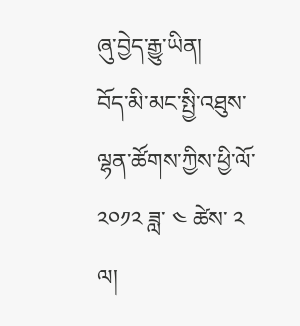ཞུ་བྱེད་རྒྱུ་ཡིན།
བོད་མི་མང་སྤྱི་འཐུས་ལྷན་ཚོགས་ཀྱིས་ཕྱི་ལོ་ ༢༠༡༢ ཟླ་ ༤ ཚེས་ ༢ ལ།